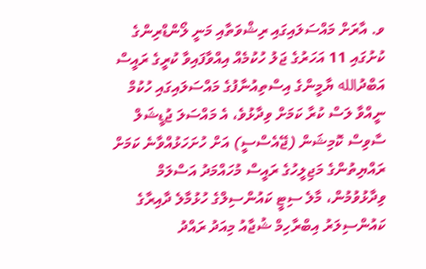ވ. އާރަށް މައްސަލައިގައި ރިޝްވަތާއި މަނީ ލޯންޑްރިންގެ ކުށުގައި 11 އަހަރުގެ ޖަލު ހުކުމެއް އިއްވާފައިވާ ކުރީގެ ރައީސް އަބްދުالله ޔާމީންގެ އިސްތިއުނާފުގެ މައްސަލައިގައި ހުކުމް ނީއްވާ ލަސް ކުރާ ކަމަށް ވިދާޅުވެ، އެ މައްސަލަ ޖުޑީޝަލް ސާވިސް ކޮމިޝަން (ޖޭއެސްސީ) އަށް ހުށަހަޅުއްވާނެ ކަމަށް ރައްޔިތުންގެ މަޖިލީހުގެ ރައީސް މުހައްމަދު އަސްލަމް ވިދާޅުވުމުން، މާލެ ސިޓީ ކައުންސިލްގެ ހުޅުމާލެ ދާއިރާގެ ކައުންސިލަރު އިބްރާހިމް ޝުޖާއު މިއަދު ރައްދު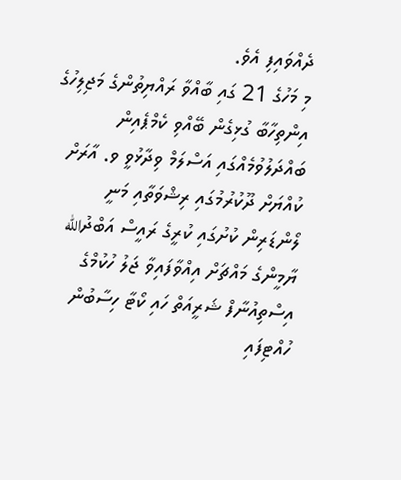ދެއްވައިފި އެވެ.
މި މަހުގެ 21 ގައި ބާއްވާ ރައްޔިތުންގެ މަޖިލިހުގެ އިންތިހާބާ ގުޅިގެން ބޭއްވި ކެމްޕެއިން ބައްދަލުވުމެއްގައި އަސްލަމް ވިދާޅުވީ ވ. އާރަށް ކުއްޔަށް ދޫކުރުމުގައި ރިޝްވަތާއި މަނީ ލޯންޑަރިން ކުށުގައި ކުރީގެ ރައީސް އަބްދުالله ޔާމީންގެ މައްޗަށް އިއްވާފައިވާ ޖަލު ހުކުމްގެ އިސްތިއުނާފް ޝަރީއަތް ހައި ކޯޓާ ހިސާބުން ހުއްޓިފައި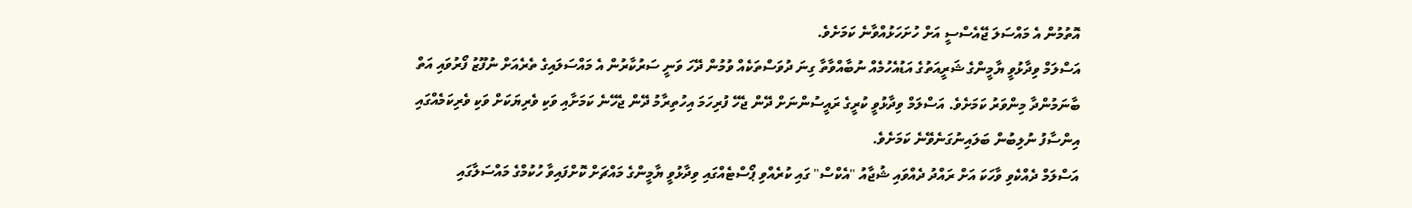އޮތުމުން އެ މައްސަލަ ޖޭއެސްސީ އަށް ހުށަހަޅުއްވާނެ ކަމަށެވެ.
އަސްލަމް ވިދާޅުވީ ޔާމީންގެ ޝަރީއަތުގެ އަޑުއެހުމެއް ނުބާއްވާތާ ގިނަ ދުވަސްތަކެއް ވުމުން ދޭހަ ވަނީ ސަރުކާރުން އެ މައްސަލައިގެ ތެރެއަށް ނުފޫޒު ފޯރުވައި އަތް ބާނަމުންދާ މިންވަރު ކަމަށެވެ. އަސްލަމް ވިދާޅުވީ ކުރީގެ ރައީސުންނަށް ދޭން ޖެހޭ ފުރިހަމަ އިހުތިރާމު ދޭން ޖެހޭނެ ކަމަށާއި ވަކި ވެރިޔަކަށް ވަކި ވެރިކަމެއްގައި އިންސާފު ނުލިބުން ބަލައިނުގަނެވޭނެ ކަމަށެވެ.
އަސްލަމް ދެއްކެވި ވާހަކަ އަށް ރައްދު ދެއްވައި ޝުޖާއު "އެކްސް" ގައި ކުރެއްވި ޕޯސްޓެއްގައި ވިދާޅުވީ ޔާމީންގެ މައްޗަށް ކޮށްފައިވާ ހުކުމްގެ މައްސަލާގައި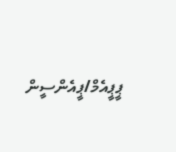ޕީޕީއެމް/ޕީއެންސީން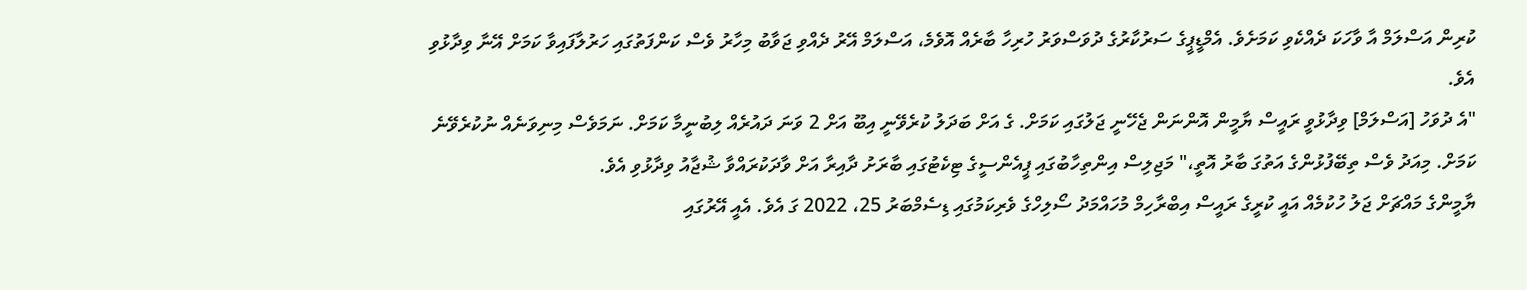ކުރިން އަސްލަމް އާ ވާހަކަ ދެއްކެވި ކަމަށެވެ. އެމްޑީޕީގެ ސަރުކާރުގެ ދުވަސްވަރު ހުރިހާ ބާރެއް އޮވެމެ، އަސްލަމް އޭރު ދެއްވި ޖަވާބު މިހާރު ވެސް ކަންފަތުގައި ހަރުލާފައިވާ ކަމަށް އޭނާ ވިދާޅުވި އެވެ.
"އެ ދުވަހު [އަސްލަމް] ވިދާޅުވީ ރައީސް ޔާމީން އޮންނަން ޖެހޭނީ ޖަލުގައި ކަމަށް. ގެ އަށް ބަދަލު ކުރެވޭނީ އިބޫ އަށް 2 ވަނަ ދައުރެއް ލިބުނީމާ ކަމަށް. ނަމަވެސް މިނިވަނެއް ނުކުރެވޭނެ ކަމަށް. މިއަދު ވެސް ތިބޭފުޅުންގެ އަތުގަ ބާރު އޮތީ،" މަޖިލިސް އިންތިހާބުގައި ޕީއެންސީގެ ޓިކެޓުގައި ބާރަށު ދާއިރާ އަށް ވާދަކުރައްވާ ޝުޖާއު ވިދާޅުވި އެވެ.
ޔާމީންގެ މައްޗަށް ޖަލު ހުކުމެއް އައީ ކުރީގެ ރައީސް އިބްރާހިމް މުހައްމަދު ސޯލިހްގެ ވެރިކަމުގައި ޑިސެމްބަރު 25، 2022 ގަ އެވެ. އެއީ އޭރުގައި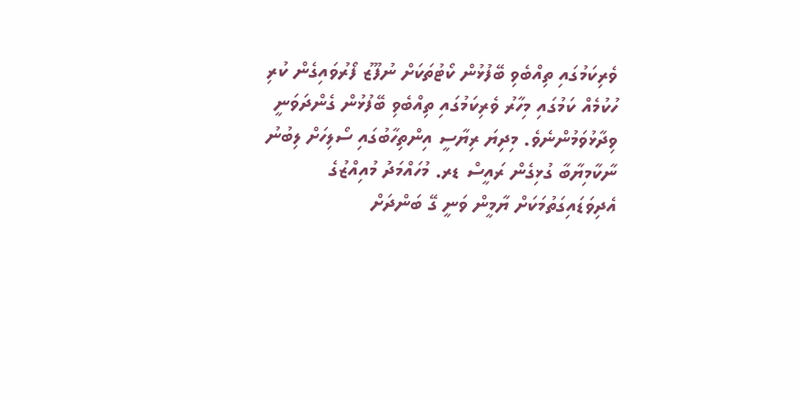ވެރިކަމުގައި ތިއްބެވި ބޭފުޅުން ކޯޓުތަކަށް ނުފޫޒު ފޯރުވައިގެން ކުރި ހުކުމެއް ކަމުގައި މިހާރު ވެރިކަމުގައި ތިއްބެވި ބޭފުޅުން ގެންދަވަނީ ވިދާޅުވަމުންނެވެ. މިދިޔަ ރިޔާސީ އިންތިހާބުގައި ސޯލިހަށް ލިބުނު ނާކާމިޔާބާ ގުޅިގެން ރައީސް ޑރ. މުހައްމަދު މުއިއްޒުގެ އެދިވަޑައިގަތުމަކަށް ޔާމީން ވަނީ ގޭ ބަންދަށް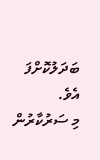ބަދަލުކޮށްފަ އެވެ.
މި ސަރުކާރުން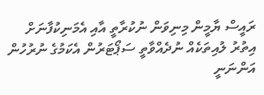ރައީސް ޔާމީން މިނިވަން ނުކުރާތީ އާއި އެމަނިކުފާނަށް އިތުރު ލުއިތަކެއް ނުދެއްވާތީ ސަޕޯޓަރުން އެކަމުގެ ނުރުހުން އަންނަނީ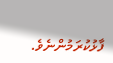ފާޅުކުރަމުންނެވެ.